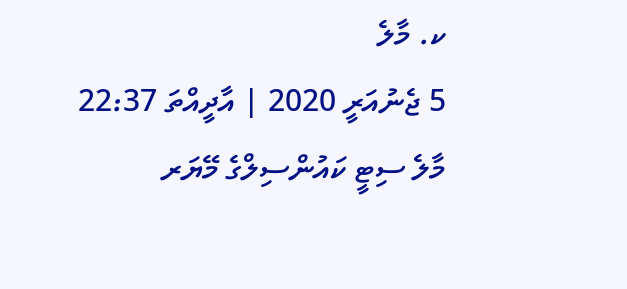ކ. މާލެ
5 ޖެނުއަރީ 2020 | އާދީއްތަ 22:37
މާލެ ސިޓީ ކައުންސިލްގެ މޭޔަރ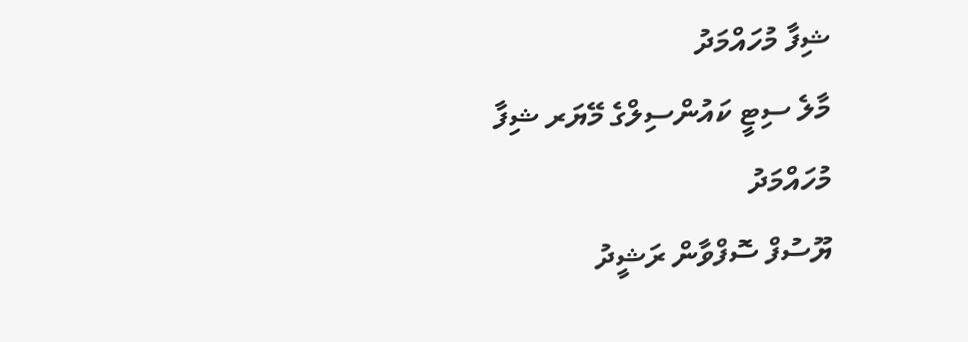ޝިފާ މުހައްމަދު
މާލެ ސިޓީ ކައުންސިލްގެ މޭޔަރ ޝިފާ މުހައްމަދު
ޔޫސުފް ސޮފްވާން ރަޝީދު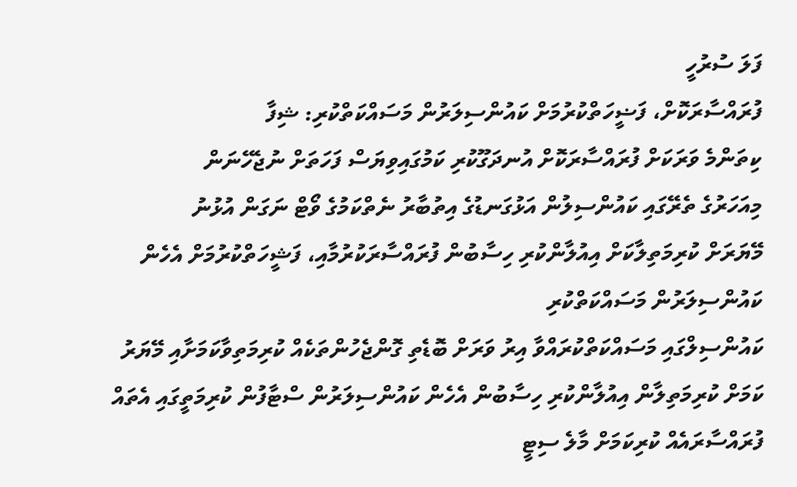ފަލަ ސުރުހީ
ފުރައްސާރަކޮށް، ފަޟީހަތްކުރުމަށް ކައުންސިލަރުން މަސައްކަތްކުރި: ޝިފާ
ކިތަންމެ ވަރަކަށް ފުރައްސާރަކޮށް އުނދަގޫކުރި ކަމުގައިވިޔަސް ފަހަތަށް ނުޖެހޭނަން
މިއަހަރުގެ ތެރޭގައި ކައުންސިލުން އަޅުގަނޑުގެ އިތުބާރު ނެތްކަމުގެ ވޯޓް ނަގަން އުޅުނު
މޭޔަރަށް ކުރިމަތިލާކަށް އިއުލާންކުރި ހިސާބުން ފުރައްސާރަކުރުމާއި، ފަޝީހަތްކުރުމަށް އެހެން ކައުންސިލަރުން މަސައްކަތްކުރި
ކައުންސިލްގައި މަސައްކަތްކުރައްވާ އިރު ވަރަށް ބޮޑެތި ގޮންޖެހުންތަކެއް ކުރިމަތިވާކަމަށާއި މޭޔަރު ކަމަށް ކުރިމަތިލާން އިއުލާންކުރި ހިސާބުން އެހެން ކައުންސިލަރުން ސްޓާފުން ކުރިމަތީގައި އެތައް ފުރައްސާރައެއް ކުރިކަމަށް މާލެ ސިޓީ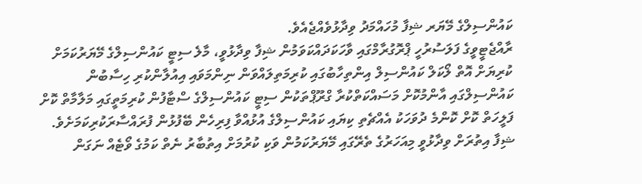ކައުންސިލްގެ މޭޔަރ ޝިފާ މުހައްމަދު ވިދާޅުވެއްޖެއެވެ.
ރާއްޖެޓީވީގެ ފަލަސުރުހީ ޕްރޮގުރާމްގައި ވާހަކަދައްކަވަމުން ޝިފާ ވިދާޅުވީ، މާލެ ސިޓީ ކައުންސިލްގެ މޭޔަރުކަމަށް ކުރިޔަށް އޮތް ލޯކަލް ކައުންސިލް އިންތިހާބުގައި ކުރިމަތިލައްވަން ނިންމަވައި އިއުލާންކުރި ހިސާބުން ކައުންސިލްގައި އާންމުކޮށް މަސައްކަތްކުރާ ގްރޫޕްތަކުން ސިޓީ ކައުންސިލްގެ ސްޓާފުން ކުރިމަތީގައި މަލާމާތް ކޮށް ފަލީހަތް ކޮށް ކޮންމެ ދުވަހަކު އެއްޗެތި ކިޔައި ކައުންސިލްގެ އުޅުއްވާ ފިރިހެން ބޭފުޅުން ފުރައްސާރަކުރިކަމަށެވެ.
ޝިފާ އިތުރަށް ވިދާޅުވީ މިއަހަރުގެ ތެރޭގައި މޭޔަރުކަމުން ވަކި ކުރުމަށް އިތުބާރު ނެތް ކަމުގެ ވޯޓެއް ނަގަން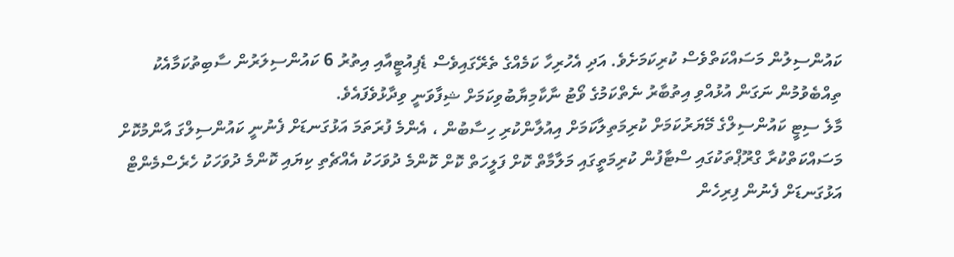ކައުންސިލުން މަސައްކަތްވެސް ކުރިކަމަށެވެ. އަދި އެހުރިހާ ކަމެއްގެ ތެރޭގައިވެސް ޑެޕިއުޓީއާއި އިތުރު 6 ކައުންސިލަރުން ސާބިތުކަމާއެކު ތިއްބެވުމުން ނަގަން އުޅުއްވި އިތުބާރު ނެތްކަމުގެ ވޯޓު ނާކާމިޔާބުވިކަމަށް ޝިފާވަނީ ވިދާޅުވެފައެވެ.
މާލެ ސިޓީ ކައުންސިލްގެ މޭޔަރުކަމަށް ކުރިމަތިލާކަމަށް އިއުލާންކުރި ހިސާބުން ، އެންމެ ފުރަތަމަ އަޅުގަނޑަށް ފެނުނީ ކައުންސިލްގަ އާންމުކޮށް މަސައްކަތްކުރާ ގްރޫޕްތަކުގައި ސްޓާފުން ކުރިމަތީގައި މަލާމާތް ކޮށް ފަލީހަތް ކޮށް ކޮންމެ ދުވަހަކު އެއްޗެތި ކިޔައި ކޮންމެ ދުވަހަކު ހެރެސްމެންޓް އަޅުގަނޑަށް ފެނުން ފިރިހެން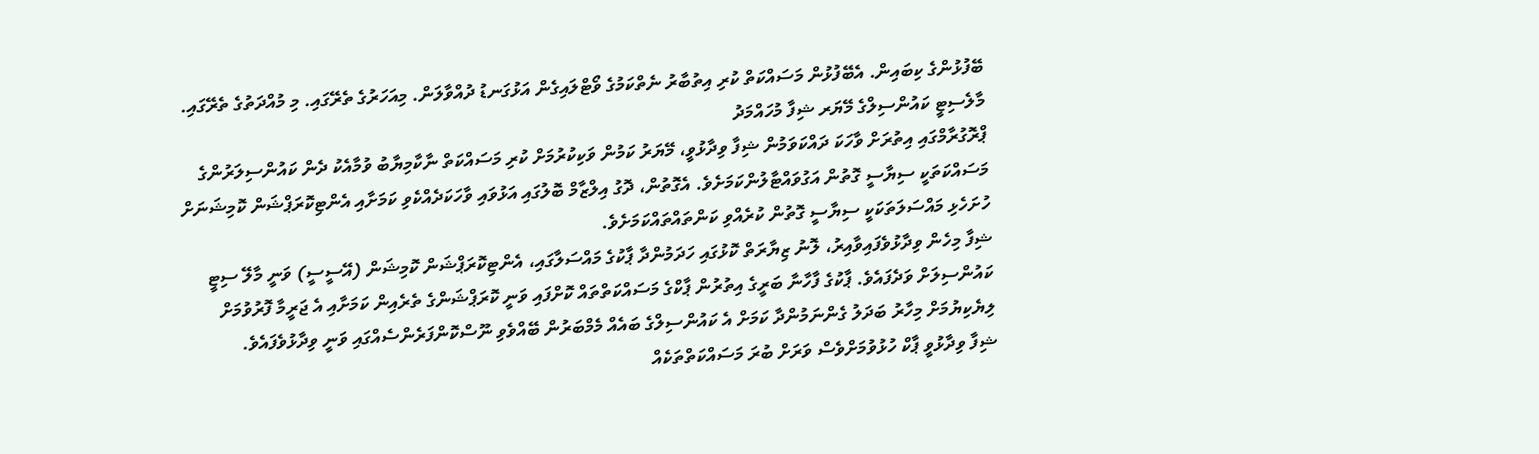ބޭފުޅުންގެ ކިބައިން. އެބޭފުޅުން މަސައްކަތް ކުރި އިތުބާރު ނެތްކަމުގެ ވޯޓްލައިގެން އަޅުގަނޑު ދުއްވާލަން. މިއަހަރުގެ ތެރޭގައި. މި މުއްދަތުގެ ތެރޭގައި.
މާލެސިޓީ ކައުންސިލްގެ މޭޔަރ ޝިފާ މުހައްމަދު
ޕްރޮގުރާމްގައި އިތުރަށް ވާހަކަ ދައްކަވަމުން ޝިފާ ވިދާޅުވީ، މޭޔަރު ކަމުން ވަކިކުރުމަށް ކުރި މަސައްކަތް ނާކާމިޔާބު ވުމާއެކު ދެން ކައުންސިލަރުންގެ މަސައްކަތަކީ ސިޔާސީ ގޮތުން އަގުވައްޓާލުންކަމަށެވެ. އެގޮތުން، ދޮގު އިލްޒާމް ބޮލުގައި އަޅުވައި ވާހަކަދެއްކެވި ކަމަށާއި އެންޓިކޮރަޕްޝަން ކޮމިޝަނަށް ހުށަހެޅި މައްސަލަތަކަކީ ސިޔާސީ ގޮތުން ކުރެއްވި ކަންތައްތައްކަމަށެވެ.
ޝިފާ މިހެން ވިދާޅުވެފައިވާއިރު، ލޮނު ޒިޔާރަތް ކޮޅުގައި ހަދަމުންދާ ޕާކުގެ މައްސަލާގައި، އެންޓިކޮރަޕްޝަން ކޮމިޝަން (އޭސީސީ) ވަނީ މާލޭ ސިޓީ ކައުންސިލަށް ވަދެފައެވެ. ޕާކުގެ ފާހާނާ ބަރީގެ އިތުރުން ޕާކްގެ މަސައްކަތްތައް ކޮށްފައި ވަނީ ކޮރަޕްޝަންގެ ތެރެއިން ކަމަށާއި އެ ޖަރީމާ ފޮރުވުމަށް ލިޔެކިޔުމަށް މިހާރު ބަދަލު ގެންނަމުންދާ ކަމަށް އެ ކައުންސިލްގެ ބައެއް މެމްބަރުން ބޭއްވެވި ނޫސްކޮންފަރެންސެއްގައި ވަނީ ވިދާޅުވެފައެވެ.
ޝިފާ ވިދާޅުވީ ޕާކް ހުޅުވުމަށްވެސް ވަރަށް ބުރަ މަސައްކަތްތަކެއް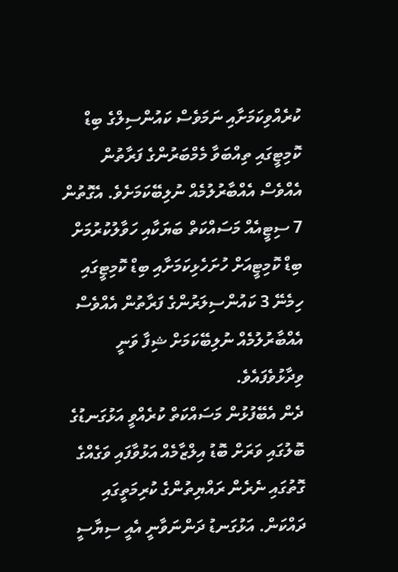ކުރެއްވިކަމަށާއި ނަމަވެސް ކައުންސިލްގެ ބިޑް ކޮމިޓީގައި ތިއްބަވާ މެމްބަރުންގެ ފަރާތުން އެއްވެސް އެއްބާރުލުމެއް ނުލިބޭކަމަށެވެ. އެގޮތުން 7 ސިޓީއެއް މަސައްކަތް ބަޔަކާއި ހަވާލުކުރުމަށް ބިޑް ކޮމިޓީއަށް ހުށަހެޅިކަމަށާއި ބިޑް ކޮމިޓީގައި ހިމެނޭ 3 ކައުންސިލަރުންގެ ފަރާތުން އެއްވެސް އެއްބާރުލުމެއް ނުލިބޭކަމަށް ޝިފާ ވަނީ ވިދާޅުވެފައެވެ.
ދެން އެބޭފުޅުން މަސައްކަތް ކުރެއްވީ އަޅުގަނޑުގެ ބޮލުގައި ވަރަށް ބޮޑު އިލްޒާމެއް އަޅުވާފައި ވަގެއްގެ ގޮތުގައި ނެރެން ރައްޔިތުންގެ ކުރިމަތީގައި ދައްކަން. އަޅުގަނޑު ދަންނަވާނީ އެއީ ސިޔާސީ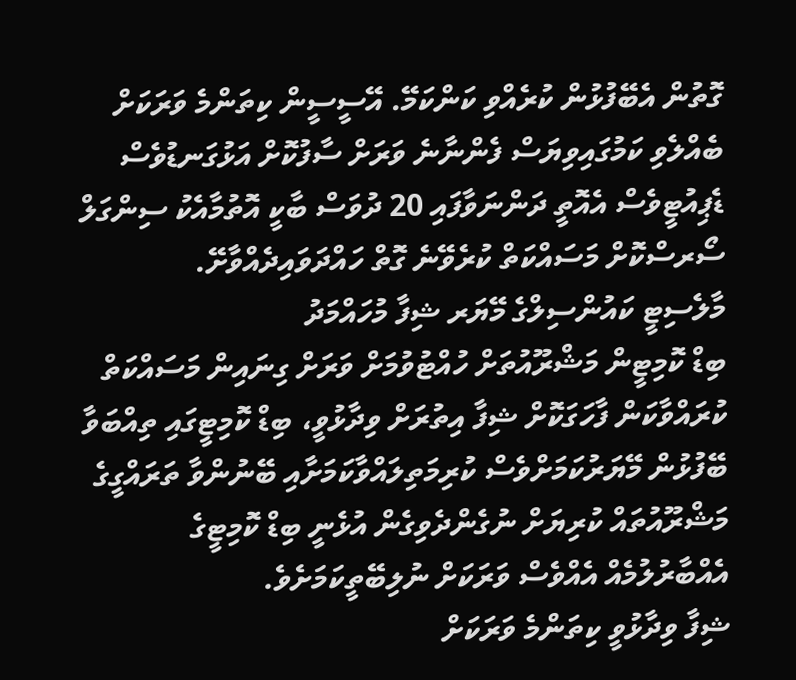ގޮތުން އެބޭފުޅުން ކުރެއްވި ކަންކަމޭ. އޭސީސީން ކިތަންމެ ވަރަކަށް ބެއްލެވި ކަމުގައިވިޔަސް ފެންނާނެ ވަރަށް ސާފުކޮށް އަޅުގަނޑުވެސް ޑެޕިއުޓީވެސް އެއޮތީ ދަންނަވާފައި 20 ދުވަސް ބާކީ އޮތުމާއެކު ސިންގަލް ސޯރސްކޮށް މަސައްކަތް ކުރެވޭނެ ގޮތް ހައްދަވައިދެއްވާށޭ.
މާލެސިޓީ ކައުންސިލްގެ މޭޔަރ ޝިފާ މުހައްމަދު
ބިޑް ކޮމިޓީން މަޝްރޫއުތަށް ހުއްޓުވުމަށް ވަރަށް ގިނައިން މަސައްކަތް ކުރައްވާކަން ފާހަގަކޮށް ޝިފާ އިތުރަށް ވިދާޅުވީ، ބިޑް ކޮމިޓީގައި ތިއްބަވާ ބޭފުޅުން މޭޔަރުކަމަށްވެސް ކުރިމަތިލައްވާކަމަށާއި ބޭނުންވާ ތަރައްގީގެ މަޝްރޫއުތައް ކުރިޔަށް ނުގެންދެވިގެން އުޅެނީ ބިޑް ކޮމިޓީގެ އެއްބާރުލުމެއް އެއްވެސް ވަރަކަށް ނުލިބޭތީކަމަށެވެ.
ޝިފާ ވިދާޅުވީ ކިތަންމެ ވަރަކަށް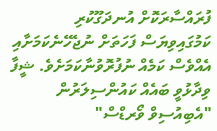ފުރައްސާރަކޮށް އުނދަގޫކުރި ކަމުގައިވިޔަސް ފަހަތަށް ނުޖެހޭނެކަމަށާއި އެއްވެސް ކަމެއް ނުފުރޮވުނާކަމަށެވެ. ޝީފާ ވިދާޅުވީ ބައެއް ކައުންސިލަރުން "އެބިއުސިވް ވޯރޑްސް"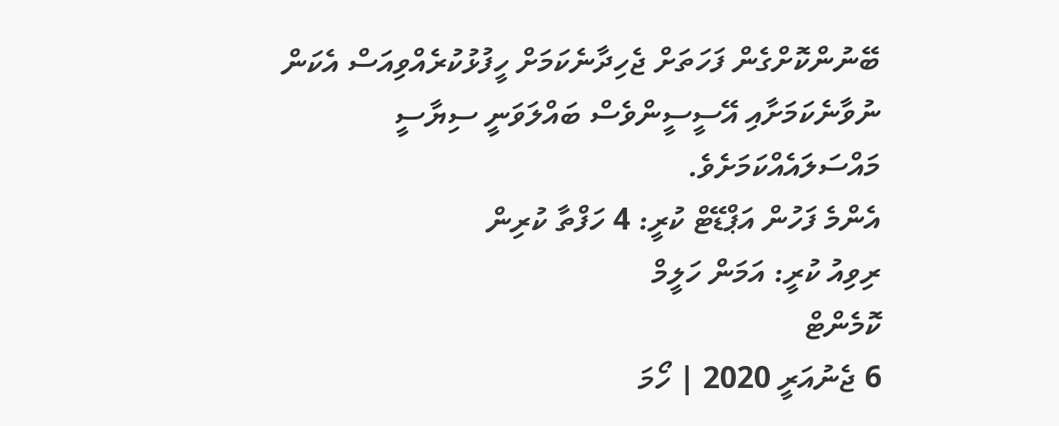ބޭނުންކޮށްގެން ފަހަތަށް ޖެހިދާނެކަމަށް ހީފުޅުކުރެއްވިއަސް އެކަން ނުވާނެކަމަށާއި އޭސީސީންވެސް ބައްލަވަނީ ސިޔާސީ މައްސަލައެއްކަމަށެވެ.
އެންމެ ފަހުން އަޕްޑޭޓް ކުރީ: 4 ހަފްތާ ކުރިން
ރިވިއު ކުރީ: އަމަން ހަލީމް
ކޮމެންޓް
6 ޖެނުއަރީ 2020 | ހޯމަ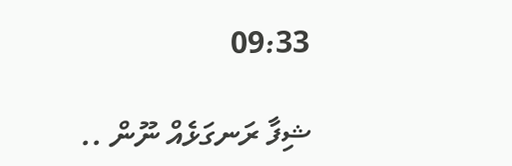09:33

ޝިފާ ރަނގަޅެއް ނޫން ..